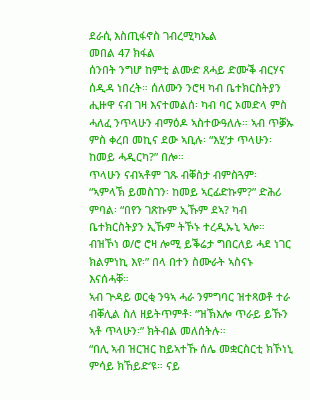ደራሲ እስጢፋኖስ ገብረሚካኤል
መበል 47 ክፋል
ሰንበት ንግሆ ከምቲ ልሙድ ጸሓይ ድሙቕ ብርሃና ሰዲዳ ነበረት። ሰለሙን ንሮዛ ካብ ቤተክርስትያን ሒዙዋ ናብ ገዛ እናተመልሰ፡ ካብ ባር ኦመድላ ምስ ሓለፈ ንጥላሁን ብማዕዶ ኣስተውዓለሉ። ኣብ ጥቓኡ ምስ ቀረበ መኪና ደው ኣቢሉ፡ “እሂ’ታ ጥላሁን፡ ከመይ ሓዲርካ?” በሎ።
ጥላሁን ናብኣቶም ገጹ ብቐስታ ብምስጓም፡ “ኣምላኽ ይመስገን፡ ከመይ ኣርፊድኩም?” ድሕሪ ምባል፡ “በየን ገጽኩም ኢኹም ደኣ? ካብ ቤተክርስትያን ኢኹም ትኾኑ ተረዲኡኒ ኣሎ። ብዝኾነ ወ/ሮ ሮዛ ሎሚ ይቕሬታ ግበርለይ ሓደ ነገር ክልምነኪ እየ፡” በላ በተን ስሙራት ኣስናኑ እናሰሓቐ።
ኣብ ጕዳይ ወርቂ ንዓኣ ሓራ ንምግባር ዝተጻወቶ ተራ ብቐሊል ስለ ዘይትጥምቶ፡ “ዝኽእሎ ጥራይ ይኹን ኣቶ ጥላሁን፡” ክትብል መለሰትሉ።
“በሊ ኣብ ዝርዝር ከይኣተኹ ሰሌ መቋርስርቲ ክኾነኒ ምሳይ ክኸይድ’ዩ። ናይ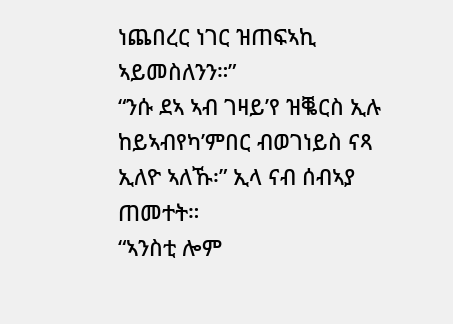ነጨበረር ነገር ዝጠፍኣኪ ኣይመስለንን።”
“ንሱ ደኣ ኣብ ገዛይ’የ ዝቘርስ ኢሉ ከይኣብየካ’ምበር ብወገነይስ ናጻ ኢለዮ ኣለኹ፡” ኢላ ናብ ሰብኣያ ጠመተት።
“ኣንስቲ ሎም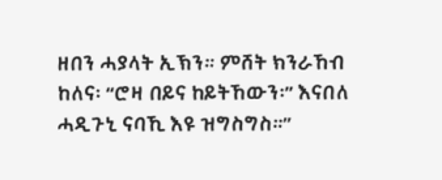ዘበን ሓያላት ኢኽን። ምሸት ክንራኸብ ከለና፡ “ሮዛ በይና ከይትኸውን፡” እናበለ ሓዲጉኒ ናባኺ እዩ ዝግስግስ።”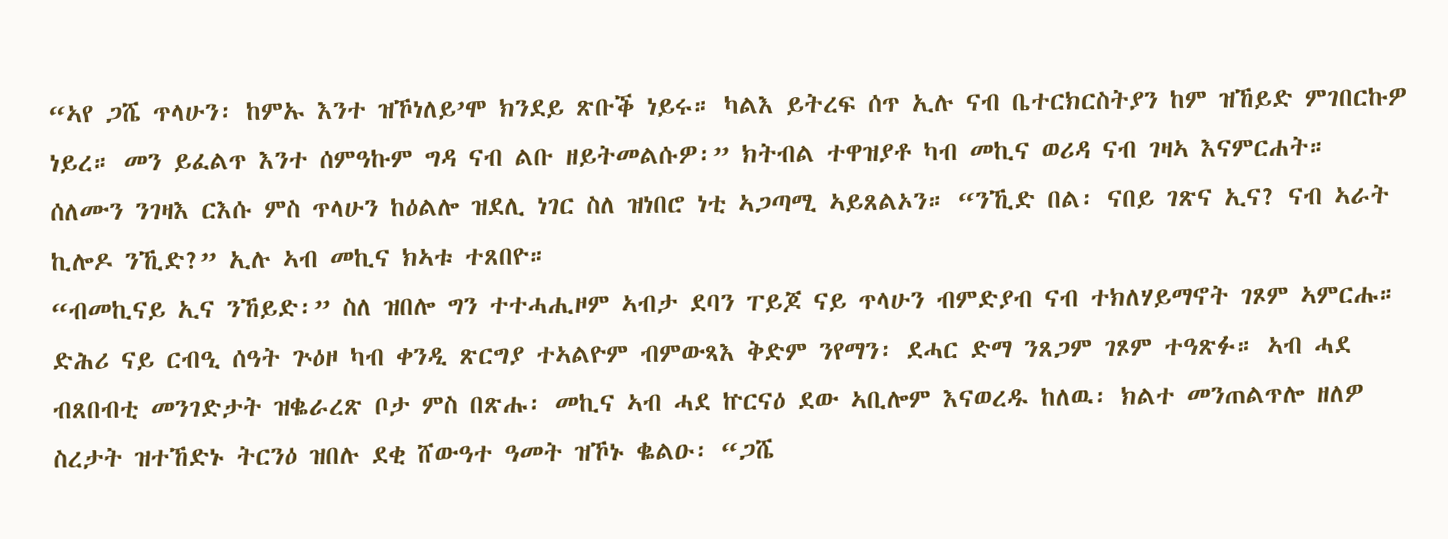“ኣየ ጋሼ ጥላሁን፡ ከምኡ እንተ ዝኾነለይ’ሞ ክንደይ ጽቡቕ ነይሩ። ካልእ ይትረፍ ሰጥ ኢሉ ናብ ቤተርክርስትያን ከም ዝኸይድ ምገበርኩዎ ነይረ። መን ይፈልጥ እንተ ሰምዓኩም ግዳ ናብ ልቡ ዘይትመልሱዎ፡” ክትብል ተዋዝያቶ ካብ መኪና ወሪዳ ናብ ገዛኣ እናምርሐት።
ሰለሙን ንገዛእ ርእሱ ምስ ጥላሁን ከዕልሎ ዝደሊ ነገር ስለ ዝነበሮ ነቲ ኣጋጣሚ ኣይጸልኦን። “ንኺድ በል፡ ናበይ ገጽና ኢና? ናብ ኣራት ኪሎዶ ንኺድ?” ኢሉ ኣብ መኪና ክኣቱ ተጸበዮ።
“ብመኪናይ ኢና ንኸይድ፡” ስለ ዝበሎ ግን ተተሓሒዞም ኣብታ ደባን ፐይጆ ናይ ጥላሁን ብምድያብ ናብ ተክለሃይማኖት ገጾም ኣምርሑ።
ድሕሪ ናይ ርብዒ ሰዓት ጕዕዞ ካብ ቀንዲ ጽርግያ ተኣልዮም ብምውጻእ ቅድም ንየማን፡ ደሓር ድማ ንጸጋም ገጾም ተዓጽፉ። ኣብ ሓደ ብጸበብቲ መንገድታት ዝቈራረጽ ቦታ ምስ በጽሑ፡ መኪና ኣብ ሓደ ኵርናዕ ደው ኣቢሎም እናወረዱ ከለዉ፡ ክልተ መንጠልጥሎ ዘለዎ ስረታት ዝተኸድኑ ትርንዕ ዝበሉ ደቂ ሸውዓተ ዓመት ዝኾኑ ቈልዑ፡ “ጋሼ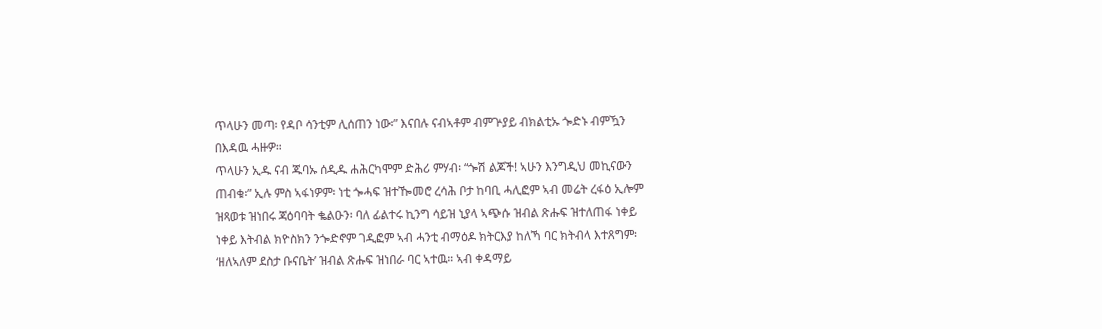ጥላሁን መጣ፡ የዳቦ ሳንቲም ሊሰጠን ነው፡” እናበሉ ናብኣቶም ብምጕያይ ብክልቲኡ ጐድኑ ብምዃን በእዳዉ ሓዙዎ።
ጥላሁን ኢዱ ናብ ጁባኡ ሰዲዱ ሐሕርካሞም ድሕሪ ምሃብ፡ “ጐሽ ልጆች! ኣሁን እንግዲህ መኪናውን ጠብቁ፡” ኢሉ ምስ ኣፋነዎም፡ ነቲ ጐሓፍ ዝተዀመሮ ረሳሕ ቦታ ከባቢ ሓሊፎም ኣብ መሬት ረፋዕ ኢሎም ዝጻወቱ ዝነበሩ ጃዕባባት ቈልዑን፡ ባለ ፊልተሩ ኪንግ ሳይዝ ኒያላ ኣጭሱ ዝብል ጽሑፍ ዝተለጠፋ ነቀይ ነቀይ እትብል ክዮስክን ንጐድኖም ገዲፎም ኣብ ሓንቲ ብማዕዶ ክትርእያ ከለኻ ባር ክትብላ እተጸግም፡ ‘ዘለኣለም ደስታ ቡናቤት’ ዝብል ጽሑፍ ዝነበራ ባር ኣተዉ። ኣብ ቀዳማይ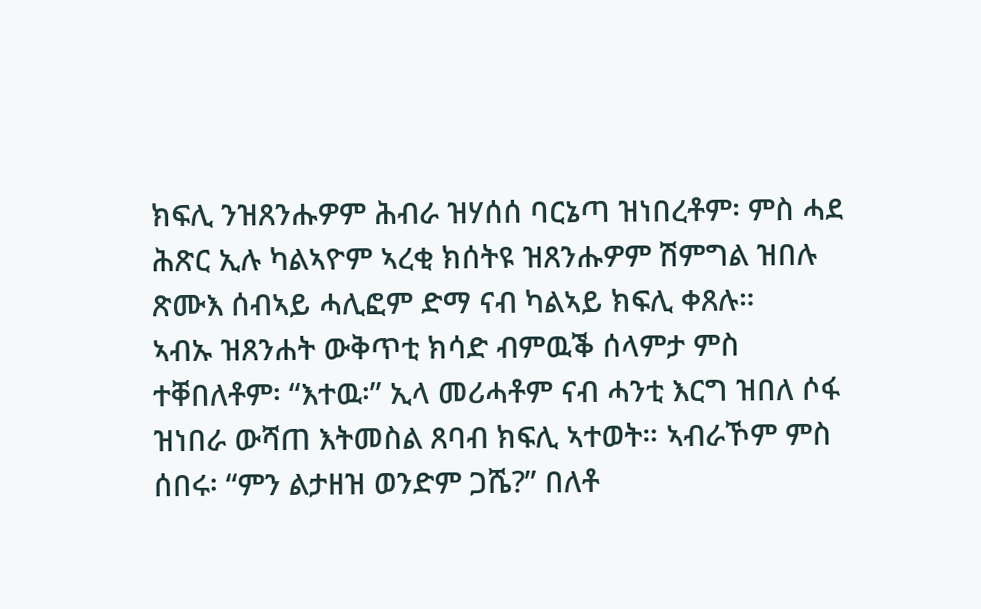ክፍሊ ንዝጸንሑዎም ሕብራ ዝሃሰሰ ባርኔጣ ዝነበረቶም፡ ምስ ሓደ ሕጽር ኢሉ ካልኣዮም ኣረቂ ክሰትዩ ዝጸንሑዎም ሽምግል ዝበሉ ጽሙእ ሰብኣይ ሓሊፎም ድማ ናብ ካልኣይ ክፍሊ ቀጸሉ።
ኣብኡ ዝጸንሐት ውቅጥቲ ክሳድ ብምዉቕ ሰላምታ ምስ ተቐበለቶም፡ “እተዉ፡” ኢላ መሪሓቶም ናብ ሓንቲ እርግ ዝበለ ሶፋ ዝነበራ ውሻጠ እትመስል ጸባብ ክፍሊ ኣተወት። ኣብራኾም ምስ ሰበሩ፡ “ምን ልታዘዝ ወንድም ጋሼ?” በለቶ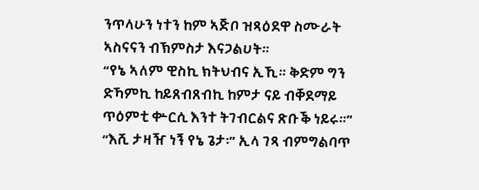ንጥላሁን ነተን ከም ኣጅቦ ዝጻዕደዋ ስሙራት ኣስናናን ብኽምስታ እናጋልሀት።
“የኔ ኣለም ዊስኪ ክትህብና ኢኺ። ቅድም ግን ድኻምኪ ከይጸብጸብኪ ከምታ ናይ ብቐደማይ ጥዕምቲ ቍርሲ እንተ ትገብርልና ጽቡቕ ነይሩ።”
“እሺ ታዛዥ ነኝ የኔ ጌታ፡” ኢላ ገጻ ብምግልባጥ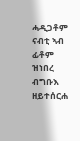ሓዲጋቶም ናብቲ ኣብ ፊቶም ዝነበረ ብግቡእ ዘይተሰርሐ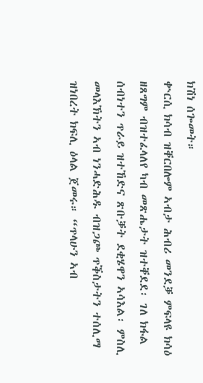ክሽነ ሰጐመት።
ቍርሲ ክሳብ ዝቐርበሎም ኣብታ ሕብሪ መንደቓ ምፍላዩ ክሳዕ ዘጸግም ብዝተፈላለየ ካብ መጽሔታት ዝተቐደደ፡ ገለ ክፋል ሰብነተን ጥራይ ዝተኸድና ጽቡቓት ደቂሄዋን ኣሳእል፡ ምስሊ መላእኽትን ኣብ ነንሓድሕዱ ብዝጋጮ ጥቕስታትን ተሰሊማ ዝነበረት ክፍሊ ዕላል ጀመሩ። “ጥላሁን ኣብ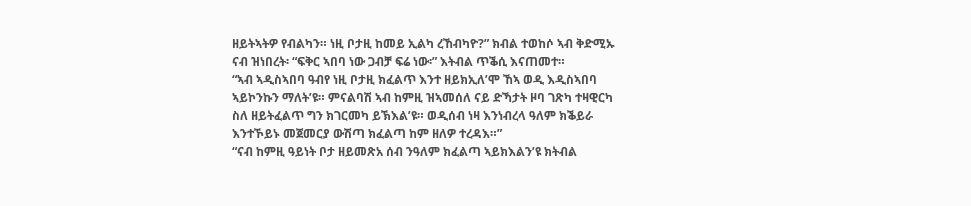ዘይትኣትዎ የብልካን። ነዚ ቦታዚ ከመይ ኢልካ ረኸብካዮ?” ክብል ተወከሶ ኣብ ቅድሚኡ ናብ ዝነበረት፡ “ፍቅር ኣበባ ነው ጋብቻ ፍሬ ነው፡” እትብል ጥቕሲ እናጠመተ።
“ኣብ ኣዲስኣበባ ዓብየ ነዚ ቦታዚ ክፈልጥ እንተ ዘይክኢለ’ሞ ኸኣ ወዲ እዲስኣበባ ኣይኮንኩን ማለት’ዩ። ምናልባሽ ኣብ ከምዚ ዝኣመሰለ ናይ ድኻታት ዞባ ገጽካ ተዛዊርካ ስለ ዘይትፈልጥ ግን ክገርመካ ይኽእል’ዩ። ወዲሰብ ነዛ እንነብረላ ዓለም ክቕይራ እንተኾይኑ መጀመርያ ውሽጣ ክፈልጣ ከም ዘለዎ ተረዳእ።”
“ናብ ከምዚ ዓይነት ቦታ ዘይመጽአ ሰብ ንዓለም ክፈልጣ ኣይክእልን’ዩ ክትብል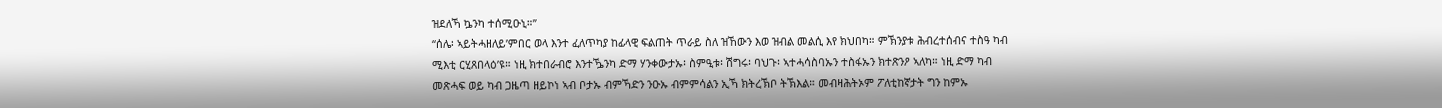ዝደለኻ ኴንካ ተሰሚዑኒ።”
“ሰሌ፡ ኣይትሓዘለይ’ምበር ወላ እንተ ፈለጥካያ ከፊላዊ ፍልጠት ጥራይ ስለ ዝኸውን እወ ዝብል መልሲ እየ ክህበካ። ምኽንያቱ ሕብረተሰብና ተስዓ ካብ ሚእቲ ርሂጸበላዕ’ዩ። ነዚ ክተበራብሮ እንተዄንካ ድማ ሃንቀውታኡ፡ ስምዒቱ፡ ሽግሩ፡ ባህጉ፡ ኣተሓሳስባኡን ተስፋኡን ክተጽንዖ ኣለካ። ነዚ ድማ ካብ መጽሓፍ ወይ ካብ ጋዜጣ ዘይኮነ ኣብ ቦታኡ ብምኻድን ንዑኡ ብምምሳልን ኢኻ ክትረኽቦ ትኽእል። መብዛሕትኦም ፖለቲከኛታት ግን ከምኡ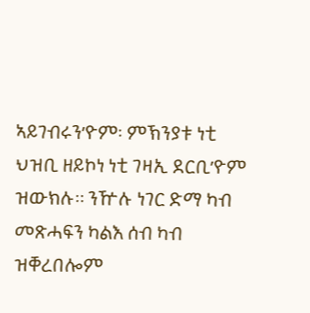ኣይገብሩን’ዮም፡ ምኽንያቱ ነቲ ህዝቢ ዘይኮነ ነቲ ገዛኢ ደርቢ’ዮም ዝውክሉ። ንዅሉ ነገር ድማ ካብ መጽሓፍን ካልእ ሰብ ካብ ዝቐረበሎም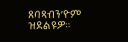ጸባጻብን’ዮም ዝደልዩዎ።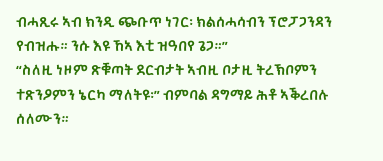ብሓጺሩ ኣብ ክንዲ ጭቡጥ ነገር፡ ክልሰሓሳብን ፕሮፓጋንዳን የብዝሑ። ንሱ እዩ ኸኣ እቲ ዝዓበየ ጌጋ።”
“ስለዚ ነዞም ጽቑጣት ደርብታት ኣብዚ ቦታዚ ትረኽቦምን ተጽንዖምን ኔርካ ማለትዩ፡” ብምባል ዳግማይ ሕቶ ኣቕረበሉ ሰለሙን።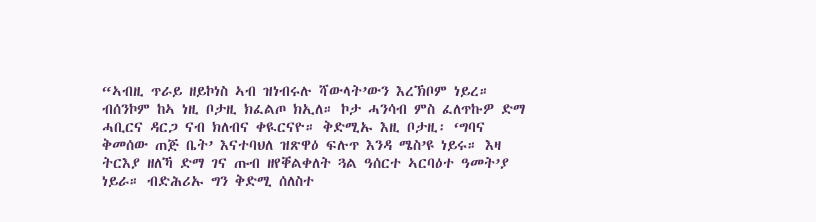“ኣብዚ ጥራይ ዘይኮነስ ኣብ ዝነብሩሉ ሻውላት’ውን እረኽቦም ነይረ። ብሰንኮም ከኣ ነዚ ቦታዚ ክፈልጦ ክኢለ። ኮታ ሓንሳብ ምስ ፈለጥኩዎ ድማ ሓቢርና ዳርጋ ናብ ክለብና ቀዪርናዮ። ቅድሚኡ እዚ ቦታዚ፡ ‘ግባና ቅመሰው ጠጅ ቤት’ እናተባህለ ዝጽዋዕ ፍሉጥ እንዳ ሜስ’ዩ ነይሩ። እዛ ትርእያ ዘለኻ ድማ ገና ጡብ ዘየቐልቀለት ጓል ዓሰርተ ኣርባዕተ ዓመት’ያ ነይራ። ብድሕሪኡ ግን ቅድሚ ሰለስተ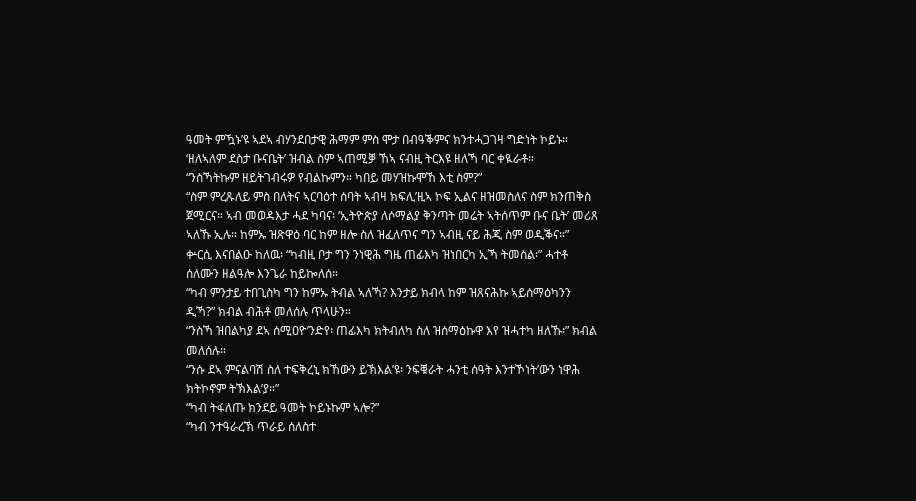ዓመት ምዃኑ’ዩ ኣደኣ ብሃንደበታዊ ሕማም ምስ ሞታ በብዓቕምና ክንተሓጋገዛ ግድነት ኮይኑ። ‘ዘለኣለም ደስታ ቡናቤት’ ዝብል ስም ኣጠሚቓ ኸኣ ናብዚ ትርእዩ ዘለኻ ባር ቀዪራቶ።
“ንስኻትኩም ዘይትገብሩዎ የብልኩምን። ካበይ መሃዝኩሞኸ እቲ ስም?”
“ስም ምረጹለይ ምስ በለትና ኣርባዕተ ሰባት ኣብዛ ክፍሊ’ዚኣ ኮፍ ኢልና ዘዝመስለና ስም ክንጠቅስ ጀሚርና። ኣብ መወዳእታ ሓደ ካባና፡ ‘ኢትዮጵያ ለሶማልያ ቅንጣት መሬት ኣትሰጥም ቡና ቤት’ መሪጸ ኣለኹ ኢሉ። ከምኡ ዝጽዋዕ ባር ከም ዘሎ ስለ ዝፈለጥና ግን ኣብዚ ናይ ሕጂ ስም ወዲቕና።”
ቍርሲ እናበልዑ ከለዉ፡ “ካብዚ ቦታ ግን ንነዊሕ ግዜ ጠፊእካ ዝነበርካ ኢኻ ትመስል፡” ሓተቶ ሰለሙን ዘልዓሎ እንጌራ ከይኰለሰ።
“ካብ ምንታይ ተበጊስካ ግን ከምኡ ትብል ኣለኻ? እንታይ ክብላ ከም ዝጸናሕኩ ኣይሰማዕካንን ዲኻ?” ክብል ብሕቶ መለሰሉ ጥላሁን።
“ንስኻ ዝበልካያ ደኣ ሰሚዐዮ’ንድየ፡ ጠፊእካ ክትብለካ ስለ ዝሰማዕኩዋ እየ ዝሓተካ ዘለኹ፡” ክብል መለሰሉ።
“ንሱ ደኣ ምናልባሽ ስለ ተፍቅረኒ ክኸውን ይኽእል’ዩ፡ ንፍቑራት ሓንቲ ሰዓት እንተኾነት’ውን ነዋሕ ክትኮኖም ትኽእል’ያ።”
“ካብ ትፋለጡ ክንደይ ዓመት ኮይኑኩም ኣሎ?”
“ካብ ንተዓራረኽ ጥራይ ሰለስተ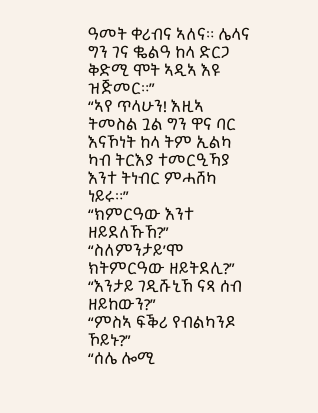ዓመት ቀሪብና ኣለና። ሌላና ግን ገና ቈልዓ ከላ ድርጋ ቅድሚ ሞት ኣዲኣ እዩ ዝጅመር።”
“ኣየ ጥላሁን! እዚኣ ትመስል ጓል ግን ዋና ባር እናኾነት ከላ ትም ኢልካ ካብ ትርእያ ተመርዒኻያ እንተ ትነብር ምሓሸካ ነይሩ።”
“ክምርዓው እንተ ዘይደለኹኸ?”
“ስለምንታይ’ሞ ክትምርዓው ዘይትደሊ?”
“እንታይ ገዲሹኒኸ ናጻ ሰብ ዘይከውን?”
“ምስኣ ፍቕሪ የብልካንዶ ኾይኑ?”
“ሰሌ ሎሚ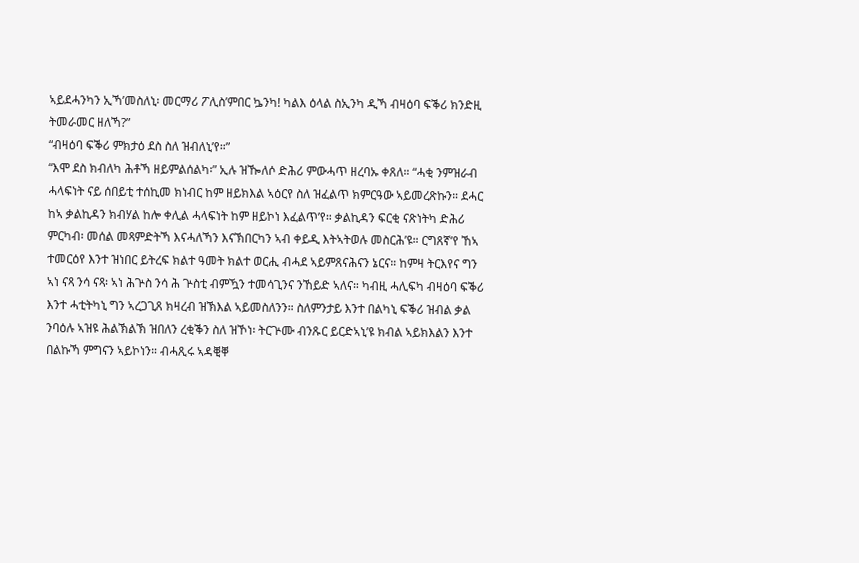ኣይደሓንካን ኢኻ’መስለኒ፡ መርማሪ ፖሊስ’ምበር ኴንካ! ካልእ ዕላል ስኢንካ ዲኻ ብዛዕባ ፍቕሪ ክንድዚ ትመራመር ዘለኻ?”
“ብዛዕባ ፍቕሪ ምክታዕ ደስ ስለ ዝብለኒ’የ።”
“እሞ ደስ ክብለካ ሕቶኻ ዘይምልሰልካ፡” ኢሉ ዝዀለሶ ድሕሪ ምውሓጥ ዘረባኡ ቀጸለ። “ሓቂ ንምዝራብ ሓላፍነት ናይ ሰበይቲ ተሰኪመ ክነብር ከም ዘይክእል ኣዕርየ ስለ ዝፈልጥ ክምርዓው ኣይመረጽኩን። ደሓር ከኣ ቃልኪዳን ክብሃል ከሎ ቀሊል ሓላፍነት ከም ዘይኮነ እፈልጥ’የ። ቃልኪዳን ፍርቂ ናጽነትካ ድሕሪ ምርካብ፡ መሰል መጻምድትኻ እናሓለኻን እናኽበርካን ኣብ ቀይዲ እትኣትወሉ መስርሕ’ዩ። ርግጸኛ’የ ኸኣ ተመርዕየ እንተ ዝነበር ይትረፍ ክልተ ዓመት ክልተ ወርሒ ብሓደ ኣይምጸናሕናን ኔርና። ከምዛ ትርእየና ግን ኣነ ናጻ ንሳ ናጻ፡ ኣነ ሕጕስ ንሳ ሕ ጕስቲ ብምዃን ተመሳጊንና ንኸይድ ኣለና። ካብዚ ሓሊፍካ ብዛዕባ ፍቕሪ እንተ ሓቲትካኒ ግን ኣረጋጊጸ ክዛረብ ዝኽእል ኣይመስለንን። ስለምንታይ እንተ በልካኒ ፍቕሪ ዝብል ቃል ንባዕሉ ኣዝዩ ሕልኽልኽ ዝበለን ረቂቕን ስለ ዝኾነ፡ ትርጕሙ ብንጹር ይርድኣኒ’ዩ ክብል ኣይክእልን እንተ በልኩኻ ምግናን ኣይኮነን። ብሓጺሩ ኣዳቒቐ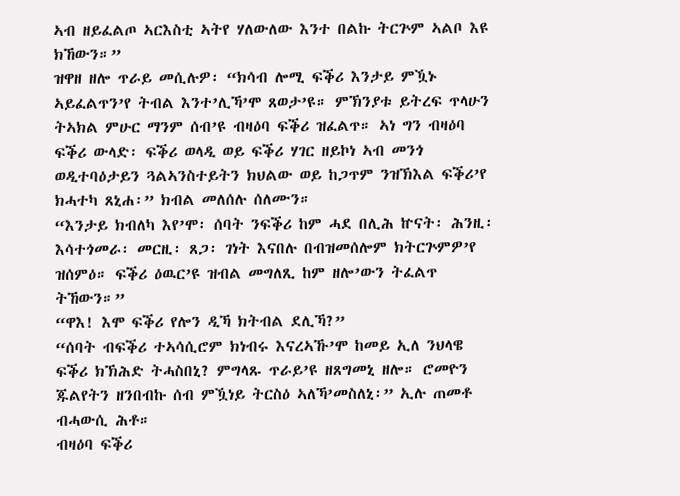ኣብ ዘይፈልጦ ኣርእስቲ ኣትየ ሃለውለው እንተ በልኩ ትርጕም ኣልቦ እዩ ክኸውን።”
ዝዋዘ ዘሎ ጥራይ መሲሉዎ፡ “ክሳብ ሎሚ ፍቕሪ እንታይ ምዃኑ ኣይፈልጥን’የ ትብል እንተ’ሊኻ’ሞ ጸወታ’ዩ። ምኽንያቱ ይትረፍ ጥላሁን ትኣክል ምሁር ማንም ሰብ’ዩ ብዛዕባ ፍቕሪ ዝፈልጥ። ኣነ ግን ብዛዕባ ፍቕሪ ውላድ፡ ፍቕሪ ወላዲ ወይ ፍቕሪ ሃገር ዘይኮነ ኣብ መንጎ ወዲተባዕታይን ጓልኣንስተይትን ክህልው ወይ ከጋጥም ንዝኽእል ፍቕሪ’የ ክሓተካ ጸኒሐ፡” ክብል መለሰሉ ሰለሙን።
“እንታይ ክብለካ እየ’ሞ፡ ሰባት ንፍቕሪ ከም ሓደ በሊሕ ኵናት፡ ሕንዚ፡ እሳተጎመራ፡ መርዚ፡ ጸጋ፡ ገነት እናበሉ በብዝመሰሎም ክትርጕምዎ’የ ዝሰምዕ። ፍቕሪ ዕዉር’ዩ ዝብል መግለጺ ከም ዘሎ’ውን ትፈልጥ ትኸውን።”
“ዋእ! እሞ ፍቕሪ የሎን ዲኻ ክትብል ደሊኻ?”
“ሰባት ብፍቕሪ ተኣሳሲሮም ክነብሩ እናረኣኹ’ሞ ከመይ ኢለ ንህላዌ ፍቕሪ ክኽሕድ ትሓስበኒ? ምግላጹ ጥራይ’ዩ ዘጸግመኒ ዘሎ። ሮመዮን ጁልየትን ዘንበብኩ ሰብ ምዃነይ ትርስዕ ኣለኻ’መስለኒ፡” ኢሉ ጠመቶ ብሓውሲ ሕቶ።
ብዛዕባ ፍቕሪ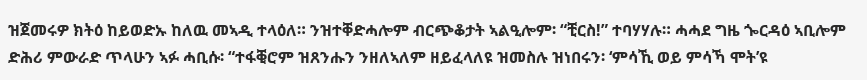ዝጀመሩዎ ክትዕ ከይወድኡ ከለዉ መኣዲ ተላዕለ። ንዝተቐድሓሎም ብርጭቆታት ኣልዒሎም፡ “ቺርስ!” ተባሃሃሉ። ሓሓደ ግዜ ጐርዳዕ ኣቢሎም ድሕሪ ምውራድ ጥላሁን ኣፉ ሓቢሱ፡ “ተፋቒሮም ዝጸንሑን ንዘለኣለም ዘይፈላለዩ ዝመስሉ ዝነበሩን፡ ‘ምሳኺ ወይ ምሳኻ ሞት’ዩ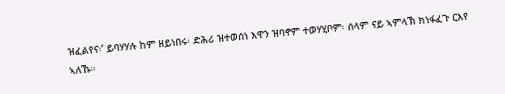ዝፈልየና፡’ ይባሃሃሉ ከም ዘይነበሩ፡ ድሕሪ ዝተወሰነ እዋን ዝባኖም ተወሃሂቦም፡ ሰላም ናይ ኣምላኽ ክነፋፈጉ ርእየ ኣለኹ።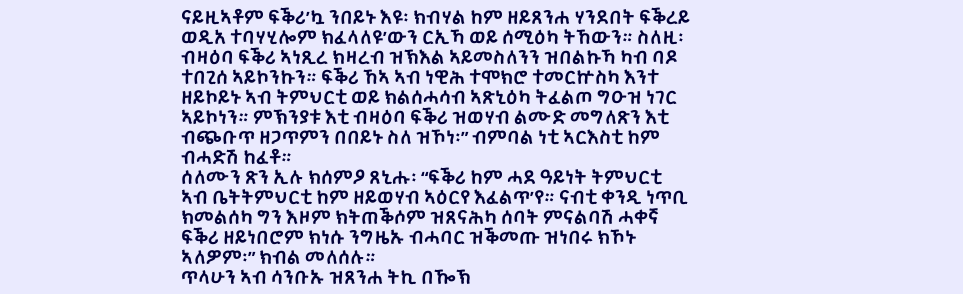ናይዚኣቶም ፍቕሪ’ኳ ንበይኑ እዩ፡ ክብሃል ከም ዘይጸንሐ ሃንደበት ፍቕረይ ወዲአ ተባሃሂሎም ክፈላለዩ’ውን ርኢኻ ወይ ሰሚዕካ ትኸውን። ስለዚ፡ ብዛዕባ ፍቕሪ ኣነጺረ ክዛረብ ዝኽእል ኣይመስለንን ዝበልኩኻ ካብ ባዶ ተበጊሰ ኣይኮንኩን። ፍቕሪ ኸኣ ኣብ ነዊሕ ተሞክሮ ተመርኵስካ እንተ ዘይኮይኑ ኣብ ትምህርቲ ወይ ክልሰሓሳብ ኣጽኒዕካ ትፈልጦ ግዑዝ ነገር ኣይኮነን። ምኽንያቱ እቲ ብዛዕባ ፍቕሪ ዝወሃብ ልሙድ መግለጽን እቲ ብጭቡጥ ዘጋጥምን በበይኑ ስለ ዝኾነ፡” ብምባል ነቲ ኣርእስቲ ከም ብሓድሽ ከፈቶ።
ሰለሙን ጽን ኢሉ ክሰምዖ ጸኒሑ፡ “ፍቕሪ ከም ሓደ ዓይነት ትምህርቲ ኣብ ቤትትምህርቲ ከም ዘይወሃብ ኣዕርየ እፈልጥ’የ። ናብቲ ቀንዲ ነጥቢ ክመልሰካ ግን እዞም ክትጠቕሶም ዝጸናሕካ ሰባት ምናልባሽ ሓቀኛ ፍቕሪ ዘይነበሮም ክነሱ ንግዜኡ ብሓባር ዝቕመጡ ዝነበሩ ክኾኑ ኣለዎም፡” ክብል መለሰሉ።
ጥላሁን ኣብ ሳንቡኡ ዝጸንሐ ትኪ በዀኽ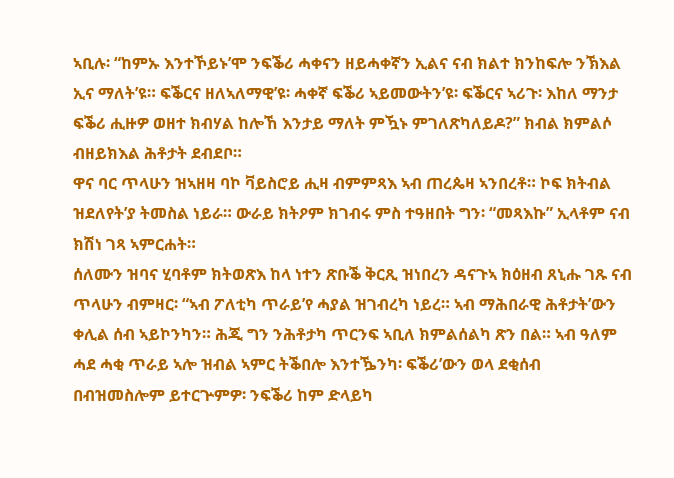ኣቢሉ፡ “ከምኡ እንተኾይኑ’ሞ ንፍቕሪ ሓቀናን ዘይሓቀኛን ኢልና ናብ ክልተ ክንከፍሎ ንኽእል ኢና ማለት’ዩ። ፍቕርና ዘለኣለማዊ’ዩ፡ ሓቀኛ ፍቕሪ ኣይመውትን’ዩ፡ ፍቕርና ኣሪጉ፡ እከለ ማንታ ፍቕሪ ሒዙዎ ወዘተ ክብሃል ከሎኸ እንታይ ማለት ምዃኑ ምገለጽካለይዶ?” ክብል ክምልሶ ብዘይክእል ሕቶታት ደብደቦ።
ዋና ባር ጥላሁን ዝኣዘዛ ባኮ ቫይስሮይ ሒዛ ብምምጻእ ኣብ ጠረጴዛ ኣንበረቶ። ኮፍ ክትብል ዝደለየት’ያ ትመስል ነይራ። ውራይ ክትዖም ክገብሩ ምስ ተዓዘበት ግን፡ “መጻእኩ” ኢላቶም ናብ ክሽነ ገጻ ኣምርሐት።
ሰለሙን ዝባና ሂባቶም ክትወጽእ ከላ ነተን ጽቡቕ ቅርጺ ዝነበረን ዳናጉኣ ክዕዘብ ጸኒሑ ገጹ ናብ ጥላሁን ብምዛር፡ “ኣብ ፖለቲካ ጥራይ’የ ሓያል ዝገብረካ ነይረ። ኣብ ማሕበራዊ ሕቶታት’ውን ቀሊል ሰብ ኣይኮንካን። ሕጂ ግን ንሕቶታካ ጥርንፍ ኣቢለ ክምልሰልካ ጽን በል። ኣብ ዓለም ሓደ ሓቂ ጥራይ ኣሎ ዝብል ኣምር ትቕበሎ እንተዄንካ፡ ፍቕሪ’ውን ወላ ደቂሰብ በብዝመስሎም ይተርጕምዎ፡ ንፍቕሪ ከም ድላይካ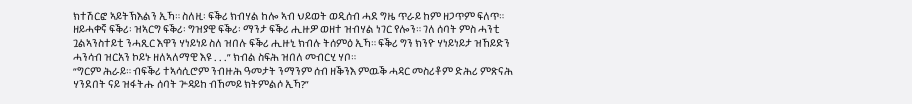ክተሽርፎ ኣይትኽእልን ኢኻ። ስለዚ፡ ፍቕሪ ክብሃል ከሎ ኣብ ህይወት ወዲሰብ ሓደ ግዜ ጥራይ ከም ዘጋጥም ፍለጥ። ዘይሓቀኛ ፍቕሪ፡ ዝኣርግ ፍቕሪ፡ ግዝያዊ ፍቕሪ፡ ማንታ ፍቕሪ ሒዙዎ ወዘተ ዝብሃል ነገር የሎን። ገለ ሰባት ምስ ሓንቲ ጓልኣንስተይቲ ንሓጺር እዋን ሃነይነይ ስለ ዝበሉ ፍቕሪ ሒዙኒ ክብሉ ትሰምዕ ኢኻ። ፍቕሪ ግን ክንዮ ሃነይነይታ ዝኸይድን ሓንሳብ ዝርአን ኮይኑ ዘለኣለማዊ እዩ . . .” ክብል ስፍሕ ዝበለ መብርሂ ሃቦ።
“ግርም ሕራይ። ብፍቕሪ ተኣሳሲሮም ንብዙሕ ዓመታት ንማንም ሰብ ዘቕንእ ምዉቕ ሓዳር መስሪቶም ድሕሪ ምጽናሕ ሃንደበት ናይ ዝፋትሑ ሰባት ጕዳይከ ብኸመይ ክትምልሶ ኢኻ?”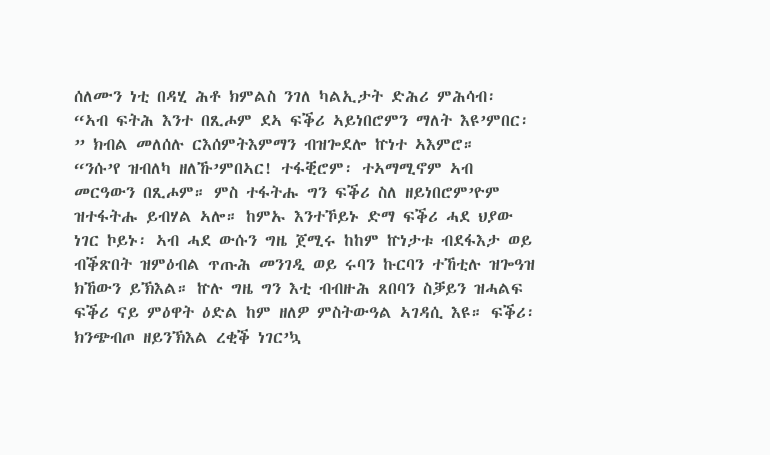ሰለሙን ነቲ በዳሂ ሕቶ ክምልስ ንገለ ካልኢታት ድሕሪ ምሕሳብ፡ “ኣብ ፍትሕ እንተ በጺሖም ደኣ ፍቕሪ ኣይነበሮምን ማለት እዩ’ምበር፡” ክብል መለሰሉ ርእሰምትእምማን ብዝጐደሎ ኵነተ ኣእምሮ።
“ንሱ’የ ዝብለካ ዘለኹ’ምበኣር! ተፋቒሮም፡ ተኣማሚኖም ኣብ መርዓውን በጺሖም። ምስ ተፋትሑ ግን ፍቕሪ ስለ ዘይነበሮም’ዮም ዝተፋትሑ ይብሃል ኣሎ። ከምኡ እንተኾይኑ ድማ ፍቕሪ ሓደ ህያው ነገር ኮይኑ፡ ኣብ ሓደ ውሱን ግዜ ጀሚሩ ከከም ኵነታቱ ብደፋእታ ወይ ብቕጽበት ዝምዕብል ጥጡሕ መንገዲ ወይ ሩባን ኩርባን ተኸቲሉ ዝጐዓዝ ክኸውን ይኽእል። ኵሉ ግዜ ግን እቲ ብብዙሕ ጸበባን ስቓይን ዝሓልፍ ፍቕሪ ናይ ምዕዋት ዕድል ከም ዘለዎ ምስትውዓል ኣገዳሲ እዩ። ፍቕሪ፡ ክንጭብጦ ዘይንኽእል ረቂቕ ነገር’ኳ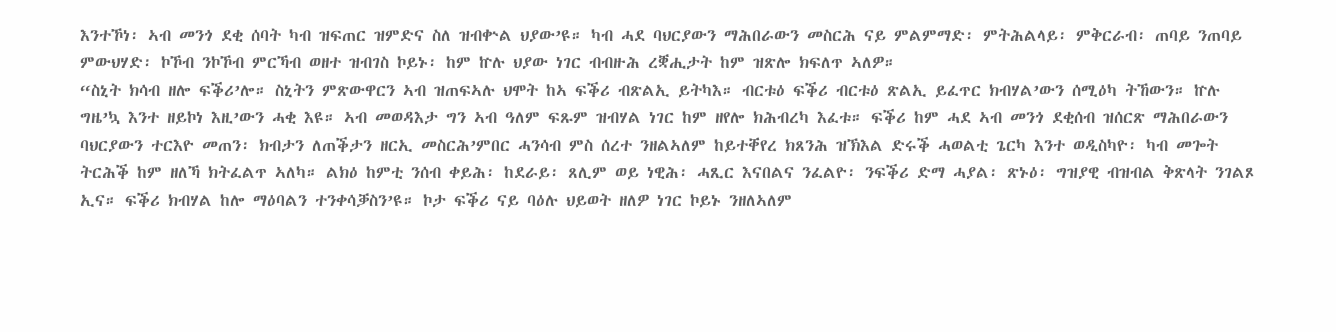እንተኾነ፡ ኣብ መንጎ ደቂ ሰባት ካብ ዝፍጠር ዝምድና ስለ ዝብቍል ህያው’ዩ። ካብ ሓደ ባህርያውን ማሕበራውን መስርሕ ናይ ምልምማድ፡ ምትሕልላይ፡ ምቅርራብ፡ ጠባይ ንጠባይ ምውህሃድ፡ ኮኾብ ንኮኾብ ምርኻብ ወዘተ ዝብገስ ኮይኑ፡ ከም ኵሉ ህያው ነገር ብብዙሕ ረቛሒታት ከም ዝጽሎ ክፍለጥ ኣለዎ።
“ስኒት ክሳብ ዘሎ ፍቕሪ’ሎ። ስኒትን ምጽውዋርን ኣብ ዝጠፍኣሉ ህሞት ከኣ ፍቕሪ ብጽልኢ ይትካእ። ብርቱዕ ፍቕሪ ብርቱዕ ጽልኢ ይፈጥር ክብሃል’ውን ሰሚዕካ ትኸውን። ኵሉ ግዜ’ኳ እንተ ዘይኮነ እዚ’ውን ሓቂ እዩ። ኣብ መወዳእታ ግን ኣብ ዓለም ፍጹም ዝብሃል ነገር ከም ዘየሎ ክሕብረካ እፈቱ። ፍቕሪ ከም ሓደ ኣብ መንጎ ደቂሰብ ዝሰርጽ ማሕበራውን ባህርያውን ተርእዮ መጠን፡ ክብታን ለጠቕታን ዘርኢ መስርሕ’ምበር ሓንሳብ ምስ ሰረተ ንዘልኣለም ከይተቐየረ ክጸንሕ ዝኽእል ድሩቕ ሓወልቲ ጌርካ እንተ ወዲስካዮ፡ ካብ መጐት ትርሕቕ ከም ዘለኻ ክትፈልጥ ኣለካ። ልክዕ ከምቲ ንሰብ ቀይሕ፡ ከደራይ፡ ጸሊም ወይ ነዊሕ፡ ሓጺር እናበልና ንፈልዮ፡ ንፍቕሪ ድማ ሓያል፡ ጽኑዕ፡ ግዝያዊ ብዝብል ቅጽላት ንገልጾ ኢና። ፍቕሪ ክብሃል ከሎ ማዕባልን ተንቀሳቓስን’ዩ። ኮታ ፍቕሪ ናይ ባዕሉ ህይወት ዘለዎ ነገር ኮይኑ ንዘለኣለም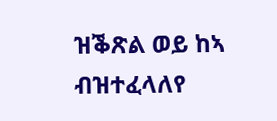ዝቕጽል ወይ ከኣ ብዝተፈላለየ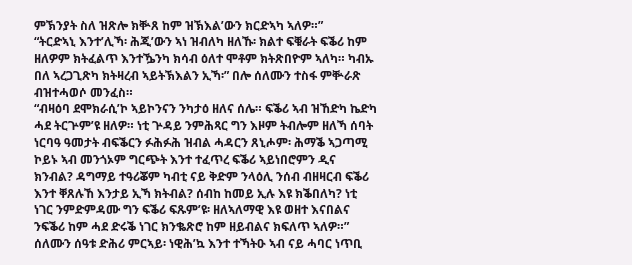ምኽንያት ስለ ዝጽሎ ክቝጸ ከም ዝኽእል’ውን ክርድኣካ ኣለዎ።”
“ትርድኣኒ እንተ’ሊኻ፡ ሕጂ’ውን ኣነ ዝብለካ ዘለኹ፡ ክልተ ፍቑራት ፍቕሪ ከም ዘለዎም ክትፈልጥ እንተዄንካ ክሳብ ዕለተ ሞቶም ክትጽበዮም ኣለካ። ካብኡ በለ ኣረጋጊጽካ ክትዛረብ ኣይትኽእልን ኢኻ፡” በሎ ሰለሙን ተስፋ ምቝራጽ ብዝተሓወሶ መንፈስ።
“ብዛዕባ ደሞክራሲ’ኮ ኣይኮንናን ንካታዕ ዘለና ሰሌ። ፍቕሪ ኣብ ዝኸድካ ኬድካ ሓደ ትርጕም’ዩ ዘለዎ። ነቲ ጕዳይ ንምሕጻር ግን እዞም ትብሎም ዘለኻ ሰባት ነርባዓ ዓመታት ብፍቕርን ፉሕፉሕ ዝብል ሓዳርን ጸኒሖም፡ ሕማቕ ኣጋጣሚ ኮይኑ ኣብ መንጎኦም ግርጭት እንተ ተፈጥረ ፍቕሪ ኣይነበሮምን ዲና ክንብል? ዳግማይ ተዓሪቖም ካብቲ ናይ ቅድም ንላዕሊ ንሰብ ብዘዛርብ ፍቕሪ እንተ ቐጸሉኸ እንታይ ኢኻ ክትብል? ሰብከ ከመይ ኢሉ እዩ ክቕበለካ? ነቲ ነገር ንምድምዳሙ ግን ፍቕሪ ፍጹም’ዩ፡ ዘለኣለማዊ እዩ ወዘተ እናበልና ንፍቕሪ ከም ሓደ ድሩቕ ነገር ክንቈጽሮ ከም ዘይብልና ክፍለጥ ኣለዎ።”
ሰለሙን ሰዓቱ ድሕሪ ምርኣይ፡ ነዊሕ’ኳ እንተ ተኻትዑ ኣብ ናይ ሓባር ነጥቢ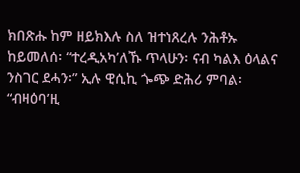ክበጽሑ ከም ዘይክእሉ ስለ ዝተነጸረሉ ንሕቶኡ ከይመለሰ፡ “ተረዲአካ’ለኹ ጥላሁን፡ ናብ ካልእ ዕላልና ንስገር ደሓን፡” ኢሉ ዊሲኪ ጐጭ ድሕሪ ምባል፡ “ብዛዕባ’ዚ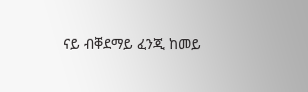ናይ ብቐደማይ ፈንጂ ከመይ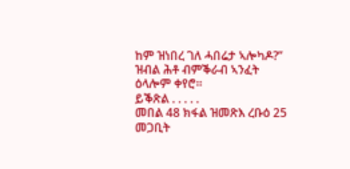ከም ዝነበረ ገለ ሓበሬታ ኣሎካዶ?” ዝብል ሕቶ ብምቕራብ ኣንፈት ዕላሎም ቀየሮ።
ይቕጽል . . . . .
መበል 48 ክፋል ዝመጽእ ረቡዕ 25 መጋቢት